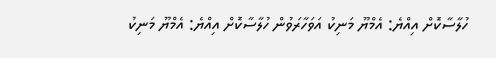ހުލާސާކޮށް އިއްޔެ: އެމްޔޫ މަނިކު އަވަހާރަވުން ހުލާސާކޮށް އިއްޔެ: އެމްޔޫ މަނިކު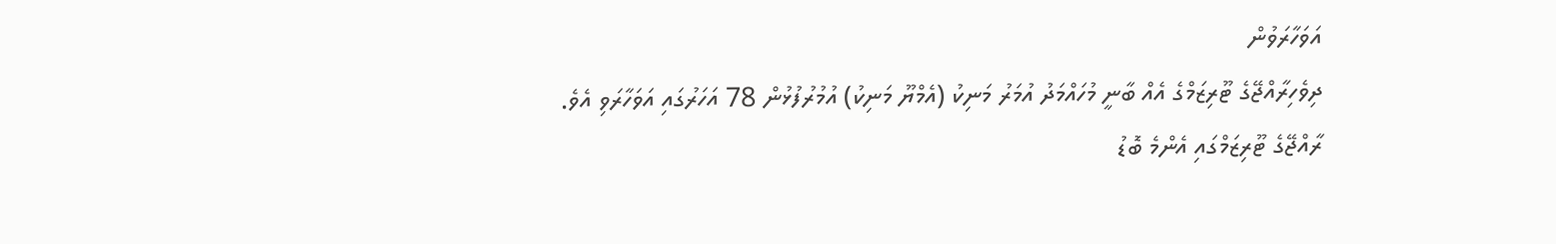އަވަހާރަވުން
ދިވެހިރާއްޖޭގެ ޓޫރިޒަމްގެ އެއް ބާނީ މުހައްމަދު އުމަރު މަނިކު (އެމްޔޫ މަނިކު) އުމުރުފުޅުން 78 އަހަރުގައި އަވަހާރަވި އެވެ.
ރާއްޖޭގެ ޓޫރިޒަމްގައި އެންމެ ބޮޑު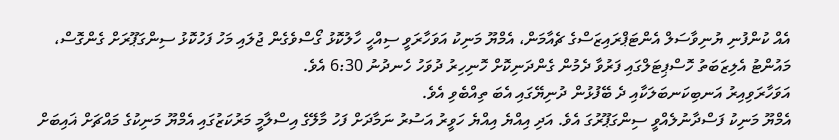އެއް ކުންފުނި ޔުނިވާސަލް އެންޓަޕްރައިޒަސްގެ ޗެއާމަން، އެމްޔޫ މަނިކު އަވަހާރަވީ ސިއްހީ ހާލުކޮޅު ގޯސްވެގެން ޖުލައި މަހު ފަހުކޮޅު ސިންގަޕޫރަށް ގެންގޮސް، މައުންޓު އެލިޒަބަތު ހޮސްޕިޓަލްގައި ފަރުވާ ދެމުން ގެންދަނިކޮށް ހޮނިހިރު ދުވަހު ހެނދުނު 6:30 އެވެ.
އަވަހާރަވިއިރު އަނބިކަނބަލަކާއި ދެ ބޭފުޅުން ދުނިޔޭގައި އެބަ ތިއްބެވި އެވެ.
އެމްޔޫ މަނިކު ފަސްދާނުލެއްވީ ސިންގަޕޫރުގަ އެވެ. އަދި އިއްޔެ އިއްޔެ ހަވީރު އަސުރު ނަމާދަށް ފަހު މާލޭގެ އިސްލާމީ މަރުކަޒުގައި އެމްޔޫ މަނިކުގެ މައްޗަށް ޣައިބަށް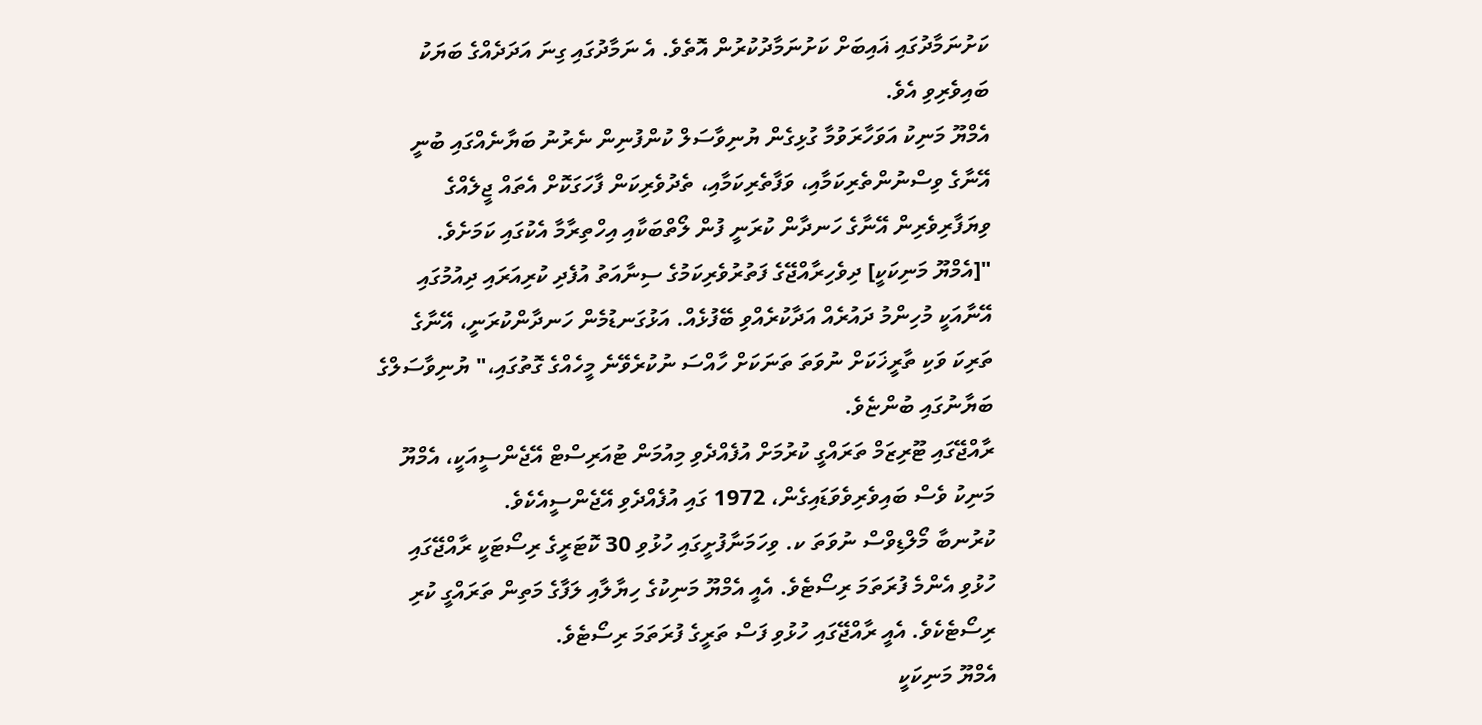ކަށުނަމާދުގައި ޣައިބަށް ކަށުނަމާދުކުރުން އޮތެވެ. އެ ނަމާދުގައި ގިނަ އަދަދެއްގެ ބަޔަކު ބައިވެރިވި އެވެ.
އެމްޔޫ މަނިކު އަވަހާރަވުމާ ގުޅިގެން ޔުނިވާސަލް ކުންފުނިން ނެރުނު ބަޔާނެއްގައި ބުނީ އޭނާގެ ވިސްނުންތެރިކަމާއި، ވަފާތެރިކަމާއި، ތެދުވެރިކަން ފާހަގަކޮށް އެތައް ޖީލެއްގެ ވިޔަފާރިވެރިން އޭނާގެ ހަނދާން ކުރަނީ ފުން ލޯތްބަކާއި އިހްތިރާމާ އެކުގައި ކަމަށެވެ.
"[އެމްޔޫ މަނިކަކީ] ދިވެހިރާއްޖޭގެ ފަތުރުވެރިކަމުގެ ސިނާއަތު އުފެދި ކުރިއަރައި ދިއުމުގައި އޭނާއަކީ މުހިންމު ދައުރެއް އަދާކުރެއްވި ބޭފުޅެއް. އަޅުގަނޑުމެން ހަނދާންކުރަނީ، އޭނާގެ ތަރިކަ ވަކި ތާރީޚަކަށް ނުވަތަ ތަނަކަށް ހާއްސަ ނުކުރެވޭނެ މީހެއްގެ ގޮތުގައި،" ޔުނިވާސަލްގެ ބަޔާނުގައި ބުންޏެވެ.
ރާއްޖޭގައި ޓޫރިޒަމް ތަރައްގީ ކުރުމަށް އުފެއްދެވި މިއުމަން ޓުއަރިސްޓް އޭޖެންސީއަކީ، އެމްޔޫ މަނިކު ވެސް ބައިވެރިވެވަޑައިގެން، 1972 ގައި އުފެއްދެވި އޭޖެންސީއެކެވެ.
ކުރުނބާ މޯލްޑިވްސް ނުވަތަ ކ. ވިހަމަނާފުށީގައި ހުޅުވި 30 ކޮޓަރީގެ ރިސޯޓަކީ ރާއްޖޭގައި ހުޅުވި އެންމެ ފުރަތަމަ ރިސޯޓެވެ. އެއީ އެމްޔޫ މަނިކުގެ ހިޔާލާއި ލަފާގެ މަތިން ތަރައްގީ ކުރި ރިސޯޓެކެވެ. އެއީ ރާއްޖޭގައި ހުޅުވި ފަސް ތަރީގެ ފުރަތަމަ ރިސޯޓެވެ.
އެމްޔޫ މަނިކަކީ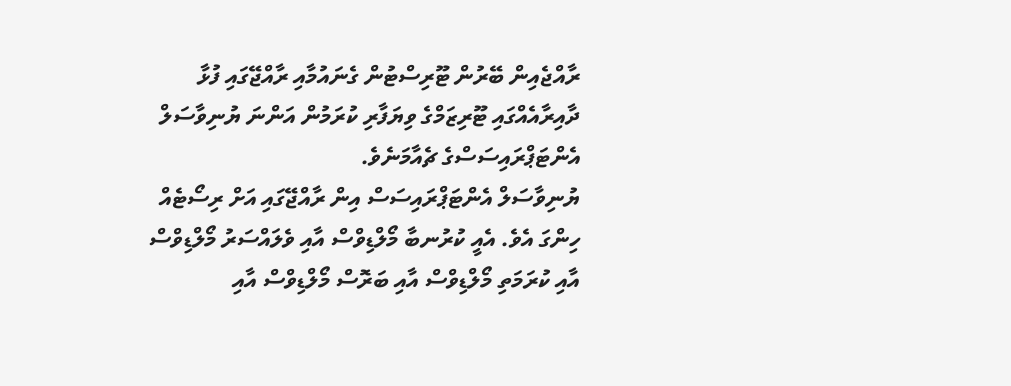ރާއްޖެއިން ބޭރުން ޓޫރިސްޓުން ގެނައުމާއި ރާއްޖޭގައި ފުޅާ ދާއިރާއެއްގައި ޓޫރިޒަމްގެ ވިޔަފާރި ކުރަމުން އަންނަ ޔުނިވާސަލް އެންޓަޕްރައިސަސްގެ ޗެއާމަނެވެ.
ޔުނިވާސަލް އެންޓަޕްރައިސަސް އިން ރާއްޖޭގައި އަށް ރިސޯޓެއް ހިންގަ އެވެ. އެއީ ކުރުނބާ މޯލްޑިވްސް އާއި ވެލައްސަރު މޯލްޑިވްސް އާއި ކުރަމަތި މޯލްޑިވްސް އާއި ބަރޮސް މޯލްޑިވްސް އާއި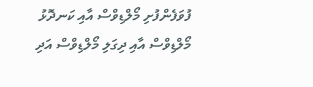ފުވަފެންފުށި މޯލްޑިވްސް އާއި ކަނދޮޅު މޯލްޑިވްސް އާއި ދިގަލި މޯލްޑިވްސް އަދި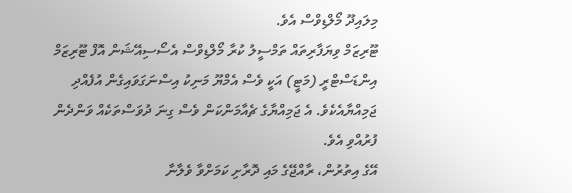މިލައިދޫ މޯލްޑިވްސް އެވެ.
ޓޫރިޒަމް ވިޔަފާރިތައް ތަމްސީލު ކުރާ މޯލްޑިވްސް އެސޯސިއޭޝަން އޮފް ޓޫރިޒަމް އިންޑަސްޓްރީ (މަޓީ) އަކީ ވެސް އެމްޔޫ މަނިކު އިސްނަގަވައިގެން އުފެއްދި ޖަމިއްޔާއެކެވެ. އެ ޖަމިއްޔާގެ ޗެއާމަންކަން ވެސް ގިނަ ދުވަސްތަކެއް ވަންދެން ފުރުއްވި އެވެ.
އޭގެ އިތުރުން، ރާއްޖޭގެ މައި ދޮރާށި ކަމަށްވާ ވެލާނާ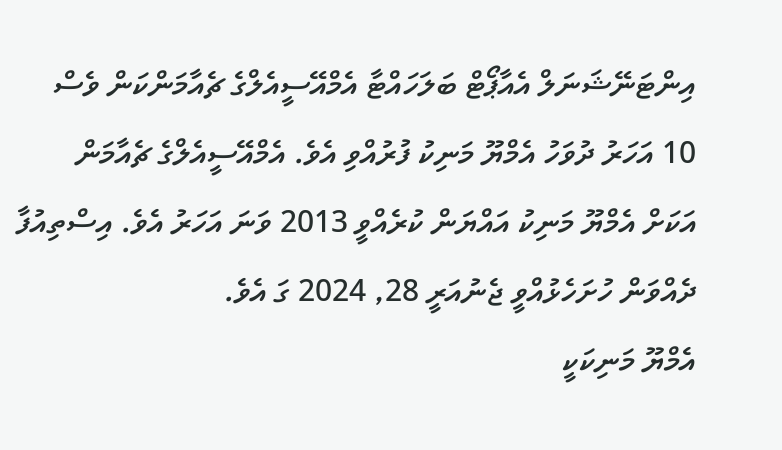އިންޓަނޭޝަނަލް އެއާޕޯޓް ބަލަހައްޓާ އެމްއޭސީއެލްގެ ޗެއާމަންކަން ވެސް 10 އަހަރު ދުވަހު އެމްޔޫ މަނިކު ފުރުއްވި އެވެ. އެމްއޭސީއެލްގެ ޗެއާމަން އަކަށް އެމްޔޫ މަނިކު އައްޔަން ކުރެއްވީ 2013 ވަނަ އަހަރު އެވެ. އިސްތިއުފާ ދެއްވަން ހުށަހެޅުއްވީ ޖެނުއަރީ 28, 2024 ގަ އެވެ.
އެމްޔޫ މަނިކަކީ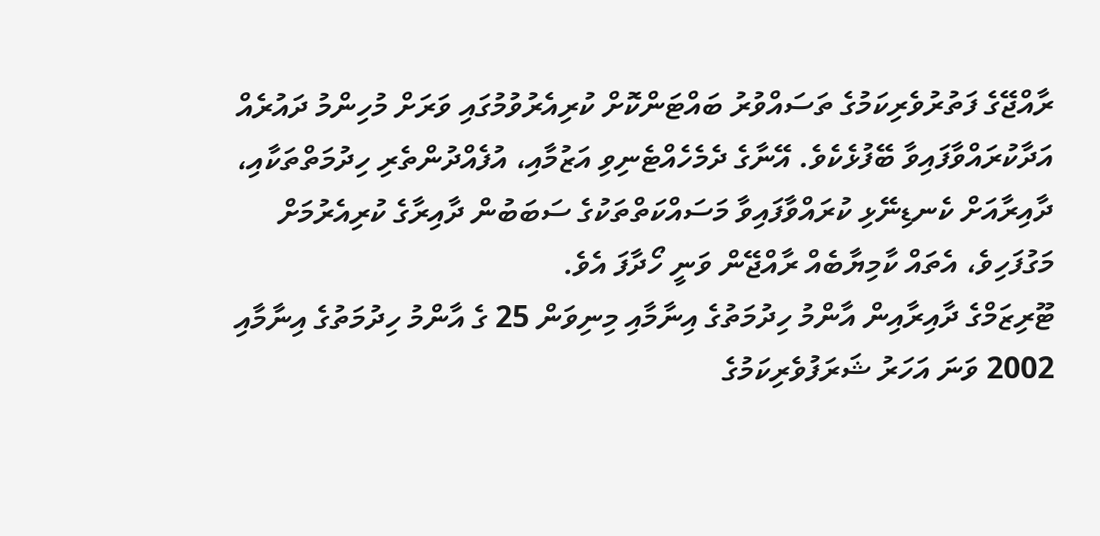ރާއްޖޭގެ ފަތުރުވެރިކަމުގެ ތަސައްވުރު ބައްޓަންކޮށް ކުރިއެރުވުމުގައި ވަރަށް މުހިންމު ދައުރެއް އަދާކުރައްވާފައިވާ ބޭފުޅެކެވެ. އޭނާގެ ދެމެހެއްޓެނިވި އަޒުމާއި، އުފެއްދުންތެރި ހިދުމަތްތަކާއި، ދާއިރާއަށް ކެނޑިނޭޅި ކުރައްވާފައިވާ މަސައްކަތްތަކުގެ ސަބަބުން ދާއިރާގެ ކުރިއެރުމަށް މަގުފަހިވެ، އެތައް ކާމިޔާބެއް ރާއްޖޭން ވަނީ ހޯދާފަ އެވެ.
ޓޫރިޒަމްގެ ދާއިރާއިން އާންމު ހިދުމަތުގެ އިނާމާއި މިނިވަން 25 ގެ އާންމު ހިދުމަތުގެ އިނާމާއި 2002 ވަނަ އަހަރު ޝަރަފުވެރިކަމުގެ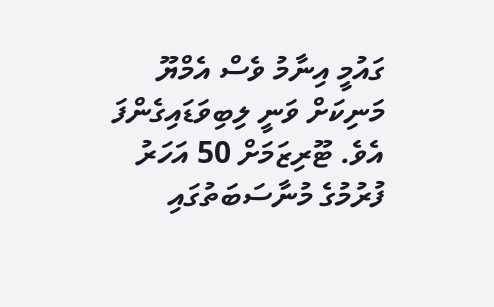ގައުމީ އިނާމު ވެސް އެމްޔޫ މަނިކަށް ވަނީ ލިބިވަޑައިގެންފަ އެވެ. ޓޫރިޒަމަށް 50 އަހަރު ފުރުމުގެ މުނާސަބަތުގައި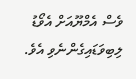ވެސް އެމްޔޫއަށް އެވޯޑު ލިބިވަޑައިގެންނެވި އެވެ.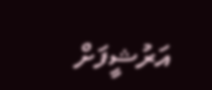އަރުޝީފަށް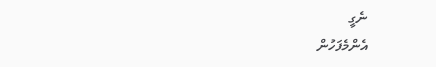ނެގީ
އެންމެފަހުން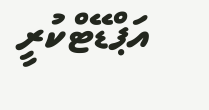އަޕްޑޭޓްކުރީ